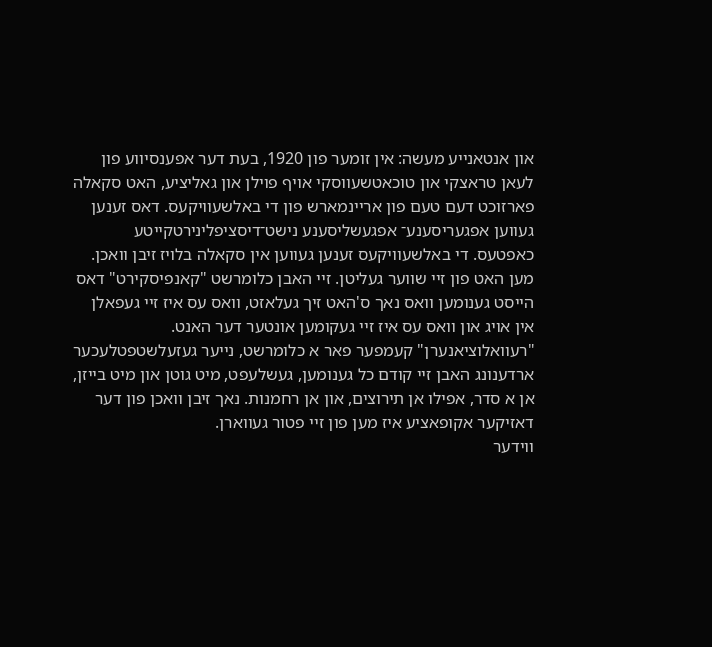און אנטאנייע מעשה: אין זומער פון 1920, בעת דער אפענסיווע פון לעאן טראצקי און טוכאטשעווסקי אויף פוילן און גאליציע, האט סקאלה פארזוכט דעם טעם פון אריינמארש פון די באלשעוויקעס. דאס זענען געווען אפגעריסענע־ אפגעשליסענע נישט־דיסציפלינירטקייטע כאפטעס. די באלשעוויקעס זענען געווען אין סקאלה בלויז זיבן וואכן. מען האט פון זיי שווער געליטן. זיי האבן כלומרשט "קאנפיסקירט" דאס הייסט גענומען וואס נאך ס'האט זיך געלאזט, וואס עס איז זיי געפאלן אין אויג און וואס עס איז זיי געקומען אונטער דער האנט. "רעוואלוציאנערן" קעמפער פאר א כלומרשט, נייער געזעלשטפטלעכער ארדענונג האבן זיי קודם כל גענומען, געשלעפט, מיט גוטן און מיט בייזן, אן א סדר, אפילו אן תירוצים, און אן רחמנות. נאך זיבן וואכן פון דער דאזיקער אקופאציע איז מען פון זיי פטור געווארן.
ווידער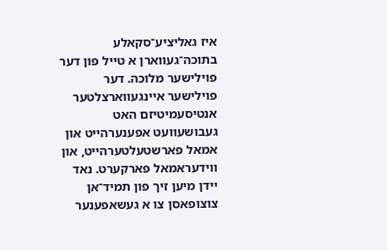איז גאליציע־סקאלע בתוכה־געווארן א טייל פון דער פוילישער מלוכה. דער פוילישער איינגעווארצלטער אנטיסעמיטיזם האט געבושעוועט אפענערהייט און אמאל פארשטעלטערהייט, און ווידעראמאל פארקערט. נאד יידן מיען זיך פון תמיד־אן צוצופאסן צו א געשאפענער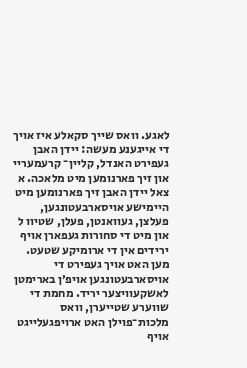לאגע. וואס שייך סקאלע איז אויך די אייגענע מעשה: יידן האבן געפירט האנדל, קליין־ קרעמעריי און זיך פארנומען מיט מלאכה. א צאל יידן האבן זיך פארנומען מיט היימישע אויסארבעטונגען, פעלצן, געוואנטן, פעלן, שטיוו ל און מיט די סחורות געפארן אויף ירידים אין די ארומיקע שטעט. מען האט אויך געפירט די אויסארבעטונגען אויפ׳ן בארימטן לאשקעוויצער יריד. מחמת די שווערע שטייערן, וואס מלכות־פוילן האט ארויפגעלייגט אויף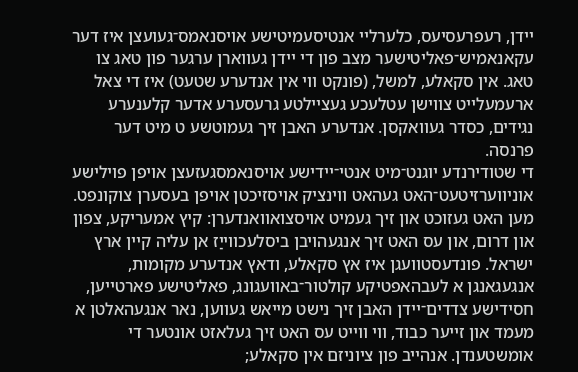יידן, רעפרעסיעס, כלערליי אנטיסעמיטישע אויסנאמס־געועצן איז דער עקאנאמיש־פאליטישער מצב פון די יידן געווארן ערגער פון טאג צו טאג. אין סקאלע, למשל, (פונקט ווי אין אנדערע שטעט) איז די צאל ארעמעלייט צווישן עטלעכע געציילטע גרעסערע אדער קלענערע נגידים, כסדר געוואקסן. אנדערע האבן זיך געמוטשע ט מיט דער פרנסה.
די שטודירנדע יוגנט־מיט אנטי־יידישע אויסנאמסגעזעצן אויפן פוילישע אוניווערזיטעט־האט געהאט ווינציק אויסזיכטן אויפן בעסערן צוקונפט. מען האט געזוכט און זיך געמיט אויסצואוואנדערן: קיץ אמעריקע, צפון און דרום, און עס האט זיך אנגעהויבן ביסלעכווייַז אן עליה קיין ארץ ישראל. פונדעסטוועגן איז אץ סקאלע, ודאץ אנדערע מקומות, אנגעגאנגן א לעבהאפטיקע קולטור־באוועגונג, פאליטישע פארטייען, חסידישע צדדים־יידן האבן זיך נישט מייאש געווען, נאר אנגעהאלטן א מעמד און זייער כבוד, ווי ווייט עס האט זיך געלאזט אונטער די אומשטענדן. אנהייב פון ציוניזם אין סקאלע;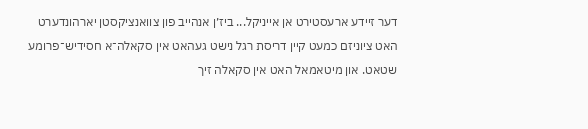דער זיידע ארעסטירט אן אייניקל... ביז׳ן אנהייב פון צוואנציקסטן יארהונדערט האט ציוניזם כמעט קיין דריסת רגל נישט געהאט אין סקאלה־א חסידיש־פרומע שטאט. און מיטאמאל האט אין סקאלה זיך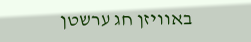באוויזן חג ערשטן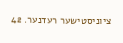ציוניסטישער רעדנער. 42